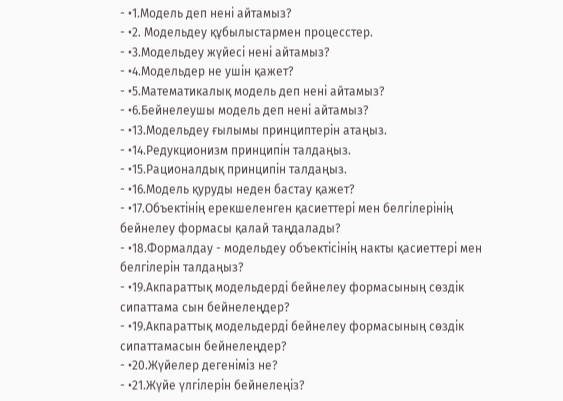- •1.Модель деп нені айтамыз?
- •2. Модельдеу құбылыстармен процесстер.
- •3.Модельдеу жүйесі нені айтамыз?
- •4.Модельдер не ушін қажет?
- •5.Математикалық модель деп нені айтамыз?
- •6.Бейнелеушы модель деп нені айтамыз?
- •13.Модельдеу ғылымы принциптерін атаңыз.
- •14.Редукционизм принципін талдаңыз.
- •15.Рационалдық принципін талдаңыз.
- •16.Модель қуруды неден бастау қажет?
- •17.Объектінің ерекшеленген қасиеттері мен белгілерінің бейнелеу формасы қалай таңдалады?
- •18.Формалдау - модельдеу объектісінің накты қасиеттері мен белгілерін талдаңыз?
- •19.Акпараттық модельдерді бейнелеу формасының сөздік сипаттама сын бейнелеңдер?
- •19.Акпараттық модельдерді бейнелеу формасының сөздік сипаттамасын бейнелеңдер?
- •20.Жүйелер дегеніміз не?
- •21.Жүйе үлгілерін бейнелеңіз?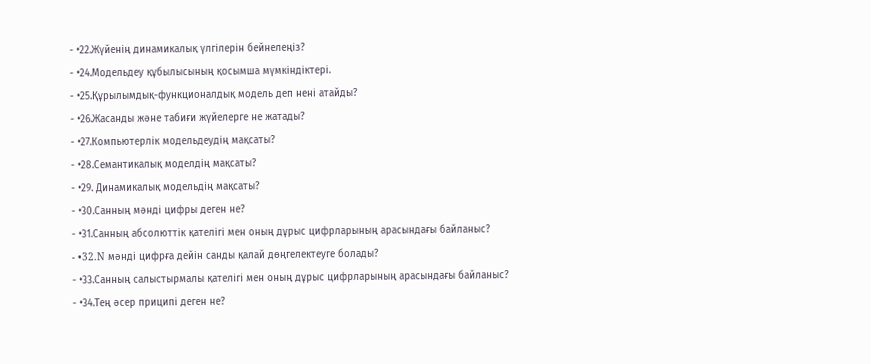- •22.Жүйенің динамикалық үлгілерін бейнелеңіз?
- •24.Модельдеу құбылысының қосымша мүмкіндіктері.
- •25.Құрылымдық-функционалдық модель деп нені атайды?
- •26.Жасанды және табиғи жүйелерге не жатады?
- •27.Компьютерлік модельдеудің мақсаты?
- •28.Семантикалық моделдің мақсаты?
- •29. Динамикалық модельдің мақсаты?
- •30.Санның мәнді цифры деген не?
- •31.Санның абсолюттік қателігі мен оның дұрыс цифрларының арасындағы байланыс?
- •32.N мәнді цифрға дейін санды қалай дөңгелектеуге болады?
- •33.Санның салыстырмалы қателігі мен оның дұрыс цифрларының арасындағы байланыс?
- •34.Тең әсер приципі деген не?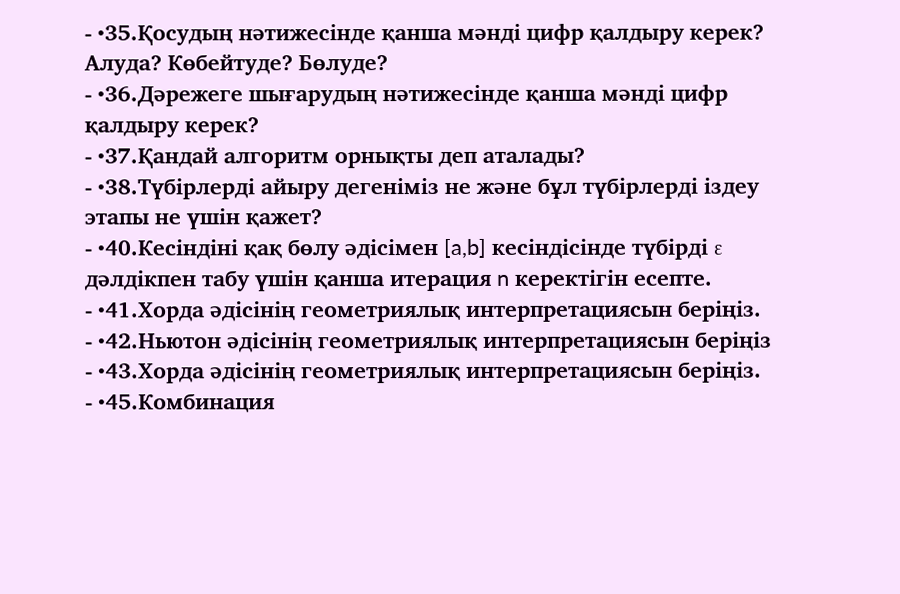- •35.Қосудың нәтижесінде қанша мәнді цифр қалдыру керек? Алуда? Көбейтуде? Бөлуде?
- •36.Дәрежеге шығарудың нәтижесінде қанша мәнді цифр қалдыру керек?
- •37.Қандай алгоритм орнықты деп аталады?
- •38.Түбірлерді айыру дегеніміз не және бұл түбірлерді іздеу этапы не үшін қажет?
- •40.Кесіндіні қақ бөлу әдісімен [a,b] кесіндісінде түбірді ε дәлдікпен табу үшін қанша итерация n керектігін есепте.
- •41.Хорда әдісінің геометриялық интерпретациясын беріңіз.
- •42.Ньютон әдісінің геометриялық интерпретациясын беріңіз
- •43.Хорда әдісінің геометриялық интерпретациясын беріңіз.
- •45.Комбинация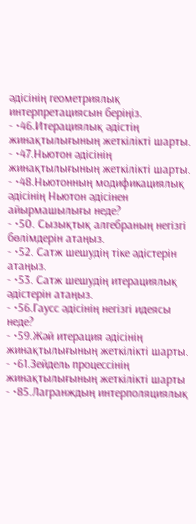әдісінің геометриялық интерпретациясын беріңіз.
- •46.Итерациялық әдістің жинақтылығының жеткілікті шарты.
- •47.Ньютон әдісінің жинақтылығының жеткілікті шарты.
- •48.Ньютонның модификациялық әдісінің Ньютон әдісінен айырмашылығы неде?
- •50. Сызықтық алгебраның негізгі бөлімдерін атаңыз.
- •52. Сатж шешудің тіке әдістерін атаңыз.
- •53. Сатж шешудің итерациялық әдістерін атаңыз.
- •56.Гаусс әдісінің негізгі идеясы неде?
- •59.Жәй итерация әдісінің жинақтылығының жеткілікті шарты.
- •61.Зейдель процессінің жинақтылығының жеткілікті шарты
- •85.Лагранждың интерполяциялық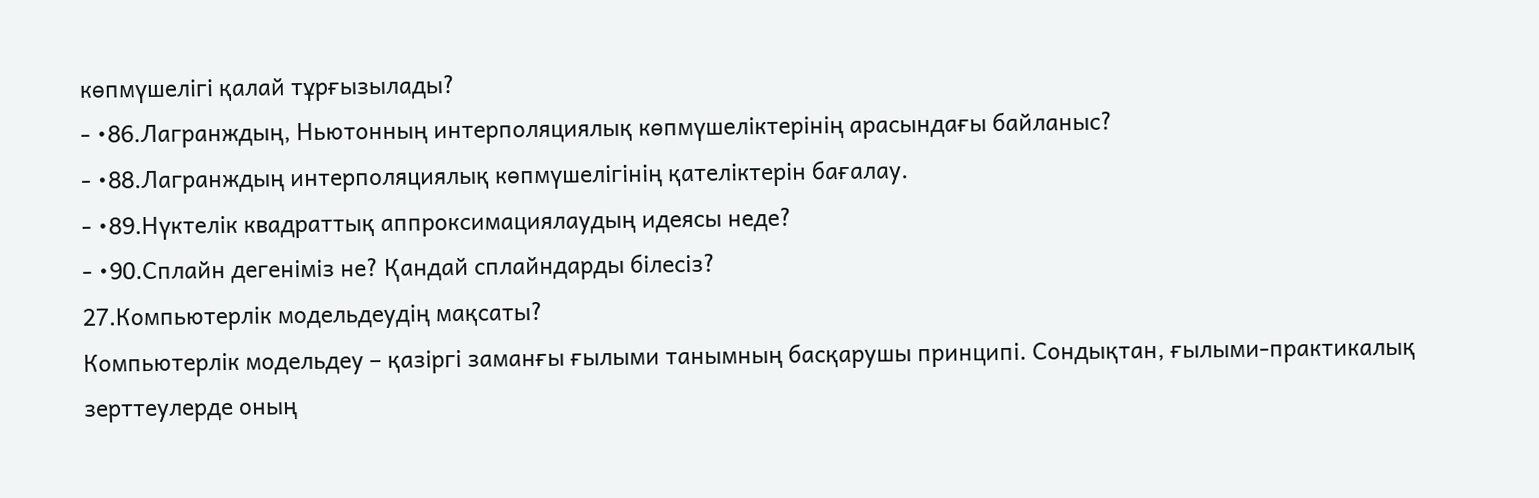көпмүшелігі қалай тұрғызылады?
- •86.Лагранждың, Ньютонның интерполяциялық көпмүшеліктерінің арасындағы байланыс?
- •88.Лагранждың интерполяциялық көпмүшелігінің қателіктерін бағалау.
- •89.Нүктелік квадраттық аппроксимациялаудың идеясы неде?
- •90.Сплайн дегеніміз не? Қандай сплайндарды білесіз?
27.Компьютерлік модельдеудің мақсаты?
Компьютерлік модельдеу – қазіргі заманғы ғылыми танымның басқарушы принципі. Сондықтан, ғылыми-практикалық зерттеулерде оның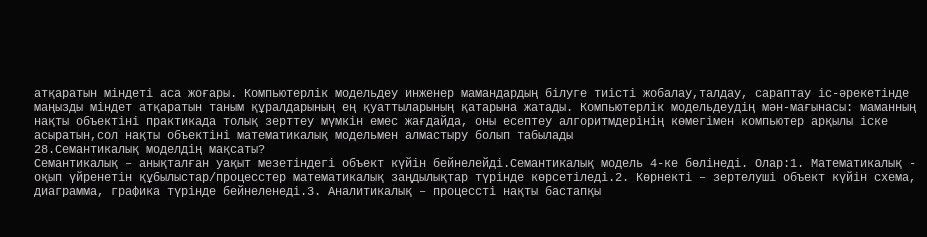атқаратын міндеті аса жоғары. Компьютерлік модельдеу инженер мамандардың білуге тиісті жобалау,талдау, сараптау іс-әрекетінде маңызды міндет атқаратын таным құралдарының ең қуаттыларының қатарына жатады. Компьютерлік модельдеудің мән-мағынасы: маманның нақты объектіні практикада толық зерттеу мүмкін емес жағдайда, оны есептеу алгоритмдерінің көмегімен компьютер арқылы іске асыратын,сол нақты объектіні математикалық модельмен алмастыру болып табылады
28.Семантикалық моделдің мақсаты?
Семантикалық – анықталған уақыт мезетіндегі объект күйін бейнелейді.Семантикалық модель 4-ке бөлінеді. Олар:1. Математикалық - оқып үйренетін құбылыстар/процесстер математикалық заңдылықтар түрінде көрсетіледі.2. Көрнекті – зертелуші объект күйін схема, диаграмма, графика түрінде бейнеленеді.3. Аналитикалық – процессті нақты бастапқы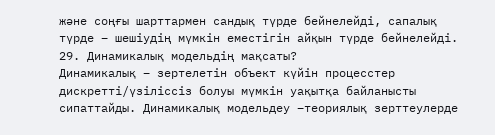және соңғы шарттармен сандық түрде бейнелейді, сапалық түрде – шешіудің мүмкін еместігін айқын түрде бейнелейді.
29. Динамикалық модельдің мақсаты?
Динамикалық – зертелетін объект күйін процесстер дискретті/үзіліссіз болуы мүмкін уақытқа байланысты сипаттайды. Динамикалық модельдеу –теориялық зерттеулерде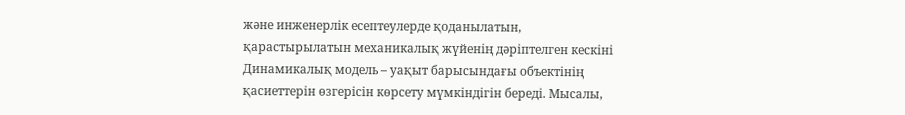және инженерлік есептеулерде қоданылатын, қарастырылатын механикалық жүйенің дәріптелген кескіні Динамикалық модель – уақыт барысындағы объектінің қасиеттерін өзгерісін көрсету мүмкіндігін береді. Мысалы,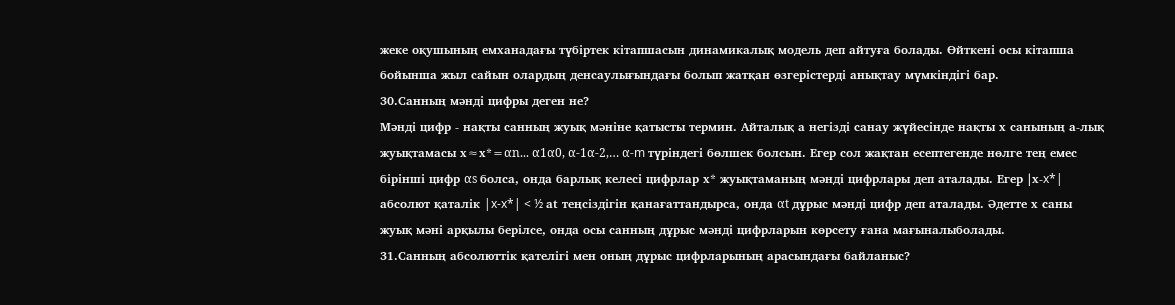жеке оқушының емханадағы түбіртек кітапшасын динамикалық модель деп айтуға болады. Өйткені осы кітапша бойынша жыл сайын олардың денсаулығындағы болып жатқан өзгерістерді анықтау мүмкіндігі бар.
30.Санның мәнді цифры деген не?
Мәнді цифр - нақты санның жуық мәніне қатысты термин. Айталық а негізді санау жүйесінде нақты х санының а-лық жуықтамасы х≈х*=αn... α1α0, α-1α-2,… α-m түріндегі бөлшек болсын. Егер сол жақтан есептегенде нөлге тең емес бірінші цифр αs болса, онда барлық келесі цифрлар х* жуықтаманың мәнді цифрлары деп аталады. Егер |х-x*| абсолют қаталік |x-x*| < ½ аt теңсіздігін қанағаттандырса, онда αt дұрыс мәнді цифр деп аталады. Әдетте х саны жуық мәні арқылы берілсе, онда осы санның дұрыс мәнді цифрларын көрсету ғана мағыналыболады.
31.Санның абсолюттік қателігі мен оның дұрыс цифрларының арасындағы байланыс?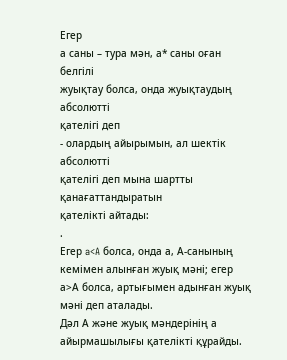Егер
а саны – тура мән, а* саны оған белгілі
жуықтау болса, онда жуықтаудың абсолютті
қателігі деп
- олардың айырымын, ал шектік абсолютті
қателігі деп мына шартты қанағаттандыратын
қателікті айтады:
.
Егер a<A болса, онда а, А-санының кемімен алынған жуық мәні; егер а>А болса, артығымен адынған жуық мәні деп аталады.
Дәл А және жуық мәндерінің а айырмашылығы қателікті құрайды.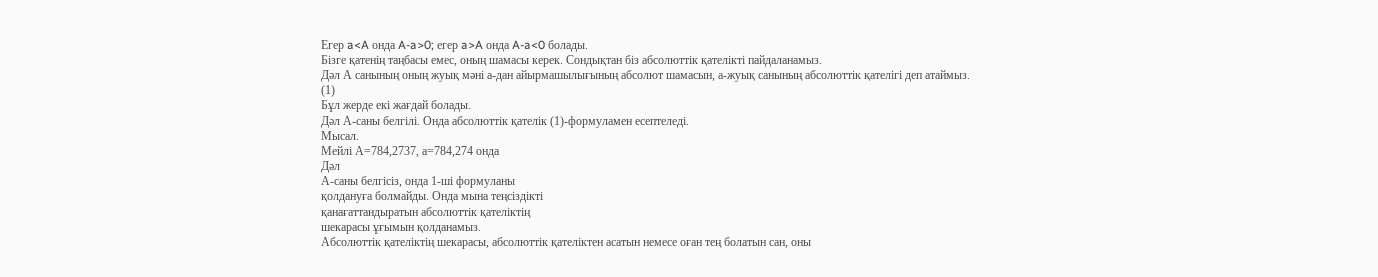Егер a<A онда A-a>0; егер a>A онда A-a<0 болады.
Бізге қатенің таңбасы емес, оның шамасы керек. Сондықтан біз абсолюттік қателікті пайдаланамыз.
Дәл А санының оның жуық мәні а-дан айырмашылығының абсолют шамасын, а-жуық санының абсолюттік қателігі деп атаймыз.
(1)
Бұл жерде екі жағдай болады.
Дәл А-саны белгілі. Онда абсолюттік қателік (1)-формуламен есептеледі.
Мысал.
Мейлі А=784,2737, а=784,274 онда
Дәл
А-саны белгісіз, онда 1-ші формуланы
қолдануға болмайды. Онда мына теңсіздікті
қанағаттандыратын абсолюттік қателіктің
шекарасы ұғымын қолданамыз.
Абсолюттік қателіктің шекарасы, абсолюттік қателіктен асатын немесе оған тең болатын сан, оны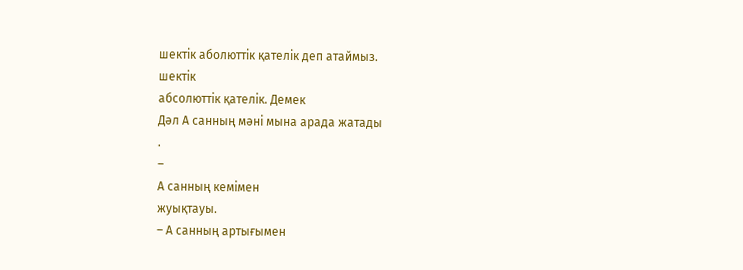шектік аболюттік қателік деп атаймыз.
шектік
абсолюттік қателік. Демек
Дәл А санның мәні мына арада жатады
.
–
А санның кемімен
жуықтауы.
– А санның артығымен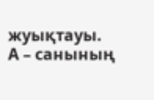жуықтауы.
А – санының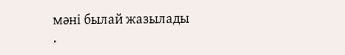мәні былай жазылады
.